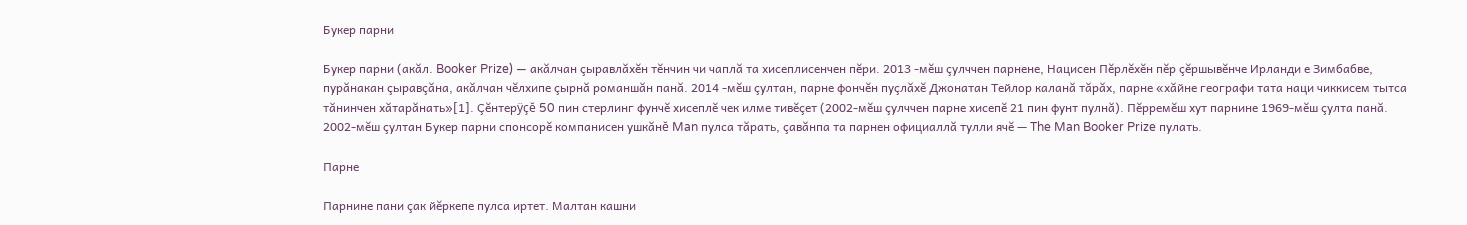Букер парни

Букер парни (акăл. Booker Prize) — акăлчан çыравлăхĕн тĕнчин чи чаплă та хисеплисенчен пĕри. 2013 -мĕш çулччен парнене, Нацисен Пĕрлĕхĕн пĕр çĕршывĕнче Ирланди е Зимбабве, пурăнакан çыравçăна, акăлчан чĕлхипе çырнă романшăн панă. 2014 -мĕш çултан, парне фончĕн пуçлăхĕ Джонатан Тейлор каланă тăрăх, парне «хăйне географи тата наци чиккисем тытса тăнинчен хăтарăнать»[1]. Çĕнтерÿçĕ 50 пин стерлинг фунчĕ хисеплĕ чек илме тивĕçет (2002-мĕш çулччен парне хисепĕ 21 пин фунт пулнă). Пĕрремĕш хут парнине 1969-мĕш çулта панă. 2002-мĕш çултан Букер парни спонсорĕ компанисен ушкăнĕ Man пулса тăрать, çавăнпа та парнен официаллă тулли ячĕ — The Man Booker Prize пулать.

Парне

Парнине пани çак йĕркепе пулса иртет. Малтан кашни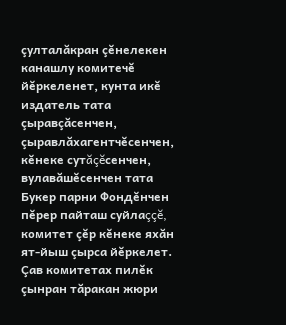çулталăкран çĕнелекен канашлу комитечĕ йĕркеленет, кунта икĕ издатель тата çыравçăсенчен, çыравлăхагентчĕсенчен, кĕнеке сутăçĕсенчен, вулавăшĕсенчен тата Букер парни Фондĕнчен пĕрер пайташ суйлаççĕ, комитет çĕр кĕнеке яхăн ят-йыш çырса йĕркелет. Çав комитетах пилĕк çынран тăракан жюри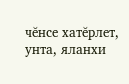чĕнсе хатĕрлет, унта, яланхи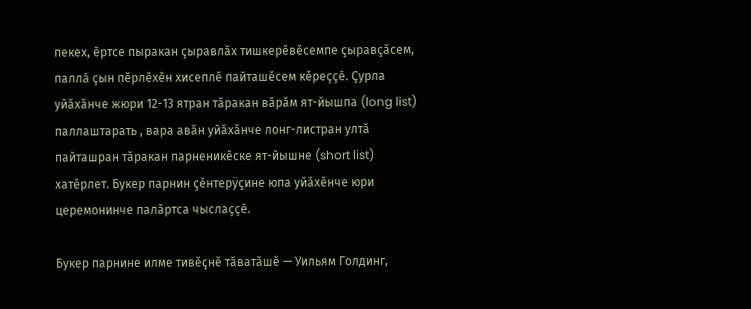пекех, ĕртсе пыракан çыравлăх тишкерĕвĕсемпе çыравçăсем, паллă çын пĕрлĕхĕн хисеплĕ пайташĕсем кĕреççĕ. Çурла уйăхăнче жюри 12-13 ятран тăракан вăрăм ят-йышпа (long list) паллаштарать , вара авăн уйăхăнче лонг-листран ултă пайташран тăракан парненикĕске ят-йышне (short list) хатĕрлет. Букер парнин çĕнтерÿçине юпа уйăхĕнче юри церемонинче палăртса чыслаççĕ.

Букер парнине илме тивĕçнĕ тăватăшĕ — Уильям Голдинг,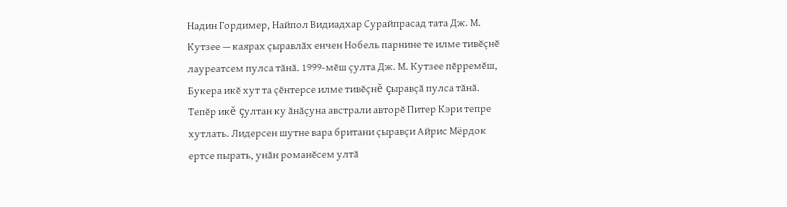Надин Гордимер, Найпол Видиадхар Сурайпрасад тата Дж. М. Кутзее — каярах çыравлăх енчен Нобель парнине те илме тивĕçнĕ лауреатсем пулса тăнă. 1999-мĕш çулта Дж. М. Кутзее пĕрремĕш, Букера икĕ хут та çĕнтерсе илме тивĕçнĕ çыравçă пулса тăнă. Тепĕр икĕ çултан ку ăнăçуна австрали авторĕ Питер Кэри тепре хутлать. Лидерсен шутне вара британи çыравçи Айрис Мёрдок ертсе пырать, унăн романĕсем ултă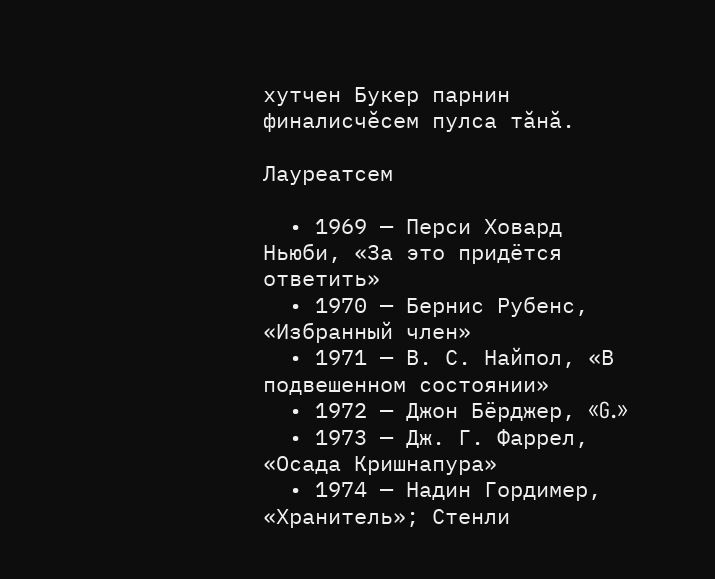хутчен Букер парнин финалисчĕсем пулса тăнă.

Лауреатсем

  • 1969 — Перси Ховард Ньюби, «За это придётся ответить»
  • 1970 — Бернис Рубенс, «Избранный член»
  • 1971 — В. С. Найпол, «В подвешенном состоянии»
  • 1972 — Джон Бёрджер, «G.»
  • 1973 — Дж. Г. Фаррел, «Осада Кришнапура»
  • 1974 — Надин Гордимер, «Хранитель»; Стенли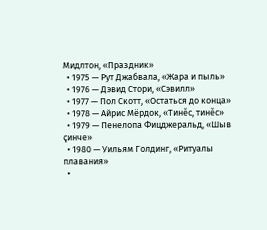Мидлтон, «Праздник»
  • 1975 — Рут Джабвала, «Жара и пыль»
  • 1976 — Дэвид Стори, «Сэвилл»
  • 1977 — Пол Скотт, «Остаться до конца»
  • 1978 — Айрис Мёрдок, «Тинĕс, тинĕс»
  • 1979 — Пенелопа Фицджеральд, «Шыв çинче»
  • 1980 — Уильям Голдинг, «Ритуалы плавания»
  •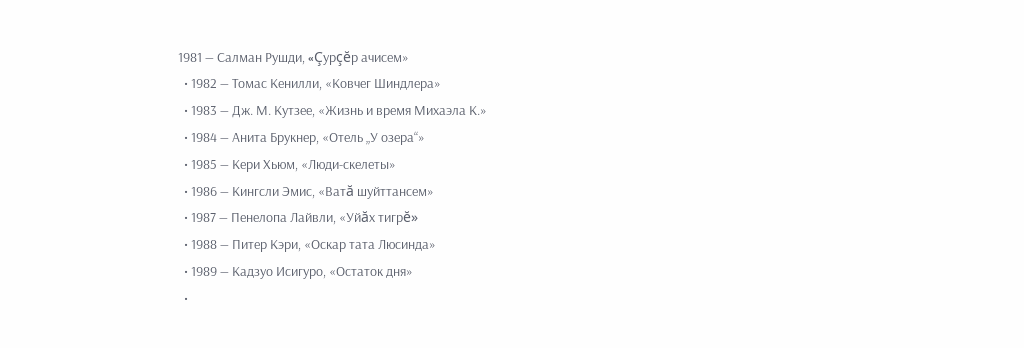1981 — Салман Рушди, «Çурçĕр ачисем»
  • 1982 — Томас Кенилли, «Ковчег Шиндлера»
  • 1983 — Дж. М. Кутзее, «Жизнь и время Михаэла К.»
  • 1984 — Анита Брукнер, «Отель „У озера“»
  • 1985 — Кери Хьюм, «Люди-скелеты»
  • 1986 — Кингсли Эмис, «Ватă шуйттансем»
  • 1987 — Пенелопа Лайвли, «Уйăх тигрĕ»
  • 1988 — Питер Кэри, «Оскар тата Люсинда»
  • 1989 — Кадзуо Исигуро, «Остаток дня»
  •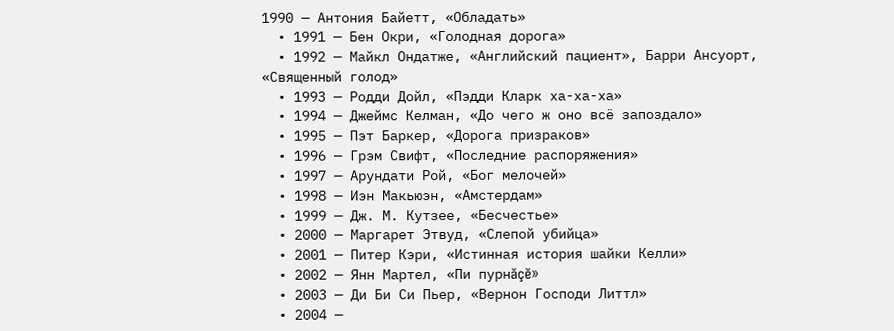1990 — Антония Байетт, «Обладать»
  • 1991 — Бен Окри, «Голодная дорога»
  • 1992 — Майкл Ондатже, «Английский пациент», Барри Ансуорт, «Священный голод»
  • 1993 — Родди Дойл, «Пэдди Кларк ха-ха-ха»
  • 1994 — Джеймс Келман, «До чего ж оно всё запоздало»
  • 1995 — Пэт Баркер, «Дорога призраков»
  • 1996 — Грэм Свифт, «Последние распоряжения»
  • 1997 — Арундати Рой, «Бог мелочей»
  • 1998 — Иэн Макьюэн, «Амстердам»
  • 1999 — Дж. М. Кутзее, «Бесчестье»
  • 2000 — Маргарет Этвуд, «Слепой убийца»
  • 2001 — Питер Кэри, «Истинная история шайки Келли»
  • 2002 — Янн Мартел, «Пи пурнăçĕ»
  • 2003 — Ди Би Си Пьер, «Вернон Господи Литтл»
  • 2004 —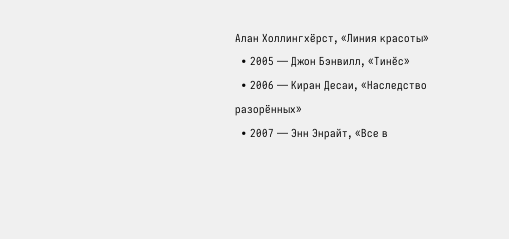Алан Холлингхёрст, «Линия красоты»
  • 2005 — Джон Бэнвилл, «Тинĕс»
  • 2006 — Киран Десаи, «Наследство разорённых»
  • 2007 — Энн Энрайт, «Все в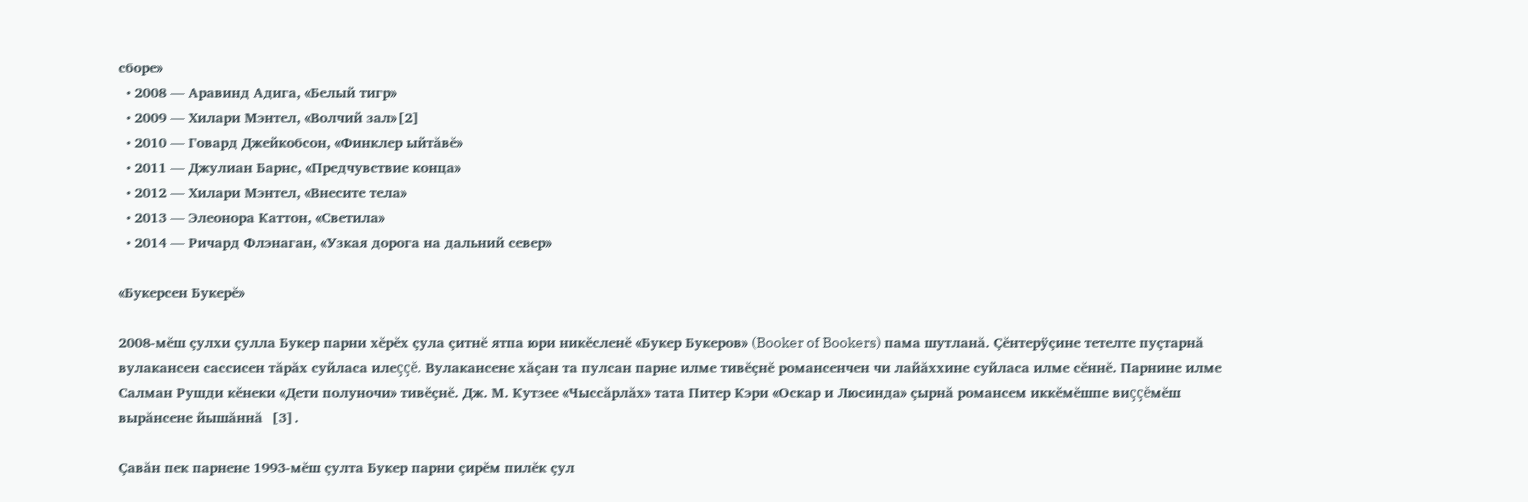сборе»
  • 2008 — Аравинд Адига, «Белый тигр»
  • 2009 — Хилари Мэнтел, «Волчий зал»[2]
  • 2010 — Говард Джейкобсон, «Финклер ыйтăвĕ»
  • 2011 — Джулиан Барнс, «Предчувствие конца»
  • 2012 — Хилари Мэнтел, «Внесите тела»
  • 2013 — Элеонора Каттон, «Светила»
  • 2014 — Ричард Флэнаган, «Узкая дорога на дальний север»

«Букерcен Букерĕ»

2008-мĕш çулхи çулла Букер парни хĕрĕх çула çитнĕ ятпа юри никĕсленĕ «Букер Букеров» (Booker of Bookers) пама шутланă. Çĕнтерÿçине тетелте пуçтарнă вулакансен сассисен тăрăх суйласа илеççĕ. Вулакансене хăçан та пулсан парне илме тивĕçнĕ романсенчен чи лайăххине суйласа илме сĕннĕ. Парнине илме Салман Рушди кĕнеки «Дети полуночи» тивĕçнĕ. Дж. М. Кутзее «Чыссăрлăх» тата Питер Кэри «Оскар и Люсинда» çырнă романсем иккĕмĕшпе виççĕмĕш вырăнсене йышăннă  [3].

Çавăн пек парнене 1993-мĕш çулта Букер парни çирĕм пилĕк çул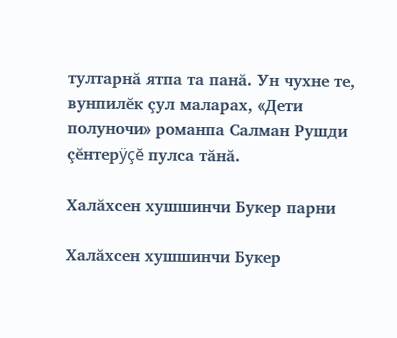тултарнă ятпа та панă. Ун чухне те, вунпилĕк çул маларах, «Дети полуночи» романпа Салман Рушди çĕнтерÿçĕ пулса тăнă.

Халăхсен хушшинчи Букер парни

Халăхсен хушшинчи Букер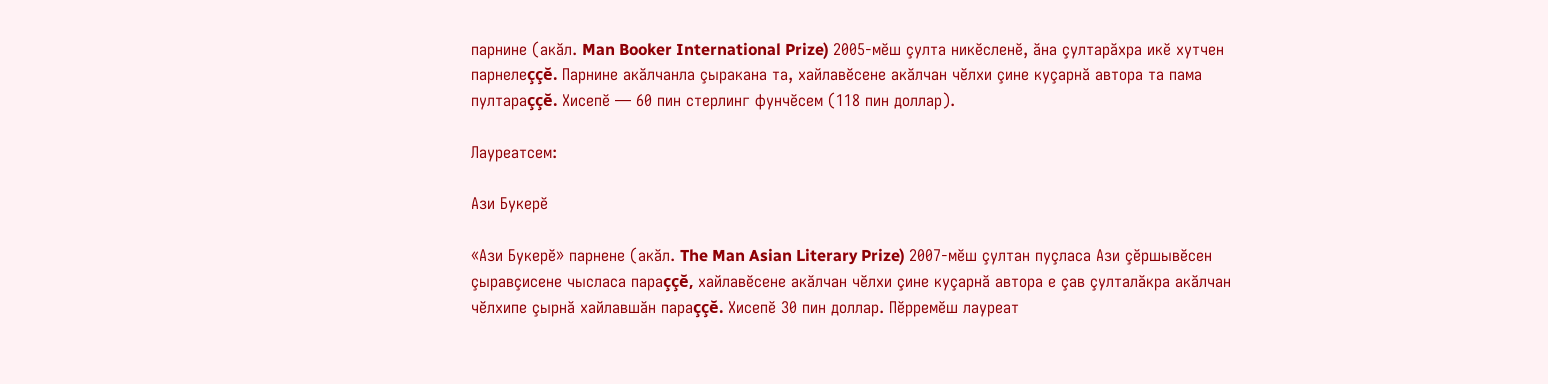парнине (акăл. Man Booker International Prize) 2005-мĕш çулта никĕсленĕ, ăна çултарăхра икĕ хутчен парнелеççĕ. Парнине акăлчанла çыракана та, хайлавĕсене акăлчан чĕлхи çине куçарнă автора та пама пултараççĕ. Хисепĕ — 60 пин стерлинг фунчĕсем (118 пин доллар).

Лауреатсем:

Ази Букерĕ

«Ази Букерĕ» парнене (акăл. The Man Asian Literary Prize) 2007-мĕш çултан пуçласа Ази çĕршывĕсен çыравçисене чысласа параççĕ, хайлавĕсене акăлчан чĕлхи çине куçарнă автора е çав çулталăкра акăлчан чĕлхипе çырнă хайлавшăн параççĕ. Хисепĕ 30 пин доллар. Пĕрремĕш лауреат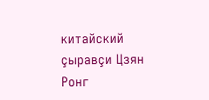китайский çыравçи Цзян Ронг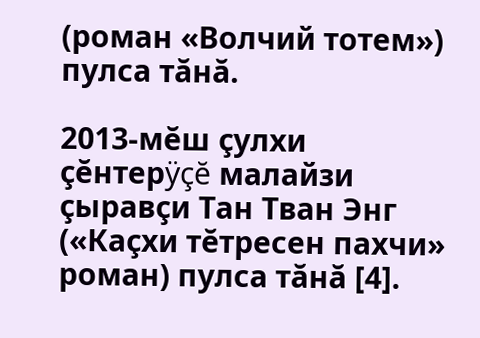(роман «Волчий тотем») пулса тăнă.

2013-мĕш çулхи çĕнтерÿçĕ малайзи çыравçи Тан Тван Энг («Каçхи тĕтресен пахчи» роман) пулса тăнă [4].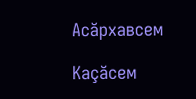Асăрхавсем

Каçăсем